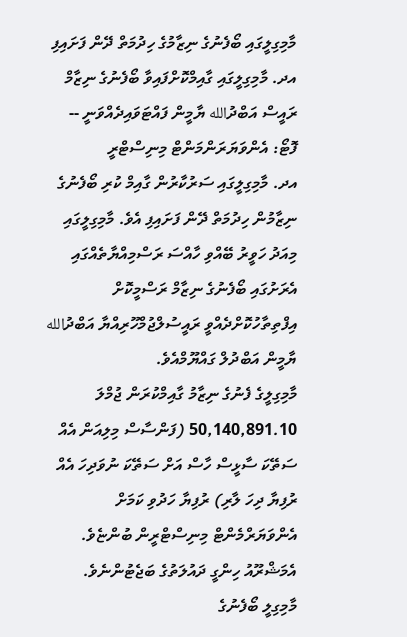މާމިގިލީގައި ބޯފެނުގެ ނިޒާމުގެ ހިދުމަތް ދޭން ފަށައިފި
އދ. މާމިގިލީގައި ގާއިމްކޮށްފައިވާ ބޯފެނުގެ ނިޒާމް ރައީސް އަބްދުالله ޔާމީން ފައްޓަވައިދެއްވަނީ -- ފޮޓޯ: އެންވަޔަރަންމަންޓް މިނިސްޓްރީ
އދ. މާމިގިލީގައި ސަރުކާރުން ގާއިމް ކުރި ބޯފެނުގެ ނިޒާމުން ހިދުމަތް ދޭން ފަށައިފި އެވެ. މާމިގިލީގައި މިއަދު ހަވީރު ބޭއްވި ހާއްސަ ރަސްމިއްޔާތެއްގައި އެރަށުގައި ބޯފެނުގެ ނިޒާމް ރަސްމީކޮށް އިފްތިތާހުކޮށްދެއްވީ ރައީސުލްޖުމްހޫރިއްޔާ އަބްދުالله ޔާމީން އަބްދުލް ގައްޔޫމްއެވެ.
މާމިގިލީގެ ފެނުގެ ނިޒާމު ގާއިމްކުރަން ޖުމްލަ 50,140,891.10 (ފަންސާސް މިލިއަން އެއް ސަތޭކަ ސާޅީސް ހާސް އަށް ސަތޭކަ ނުވަދިހަ އެއް ރުފިޔާ ދިހަ ލާރި) ރުފިޔާ ހަދުވި ކަމަށް އެންވަޔަރްމެންޓް މިނިސްޓްރީން ބުންޏެވެ. އެމަޝްރޫއު ހިންގީ ދައުލަތުގެ ބަޖެޓުންނެވެ.
މާމިގިލީ ބޯފެނުގެ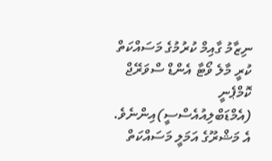ނިޒާމު ގާއިމް ކުރުމުގެ މަސައްކަތް ކުރީ މާލެ ވޯޓާ އެންޑް ސްވަރޭޖް ކޮމްޕެނީ (އެމްޑަބްލިއުއެސްސީ)އިންނެވެ. އެ މަޝްރޫގެ އަމަލީ މަސައްކަތް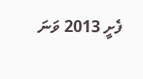ފެށީ 2013 ވަނަ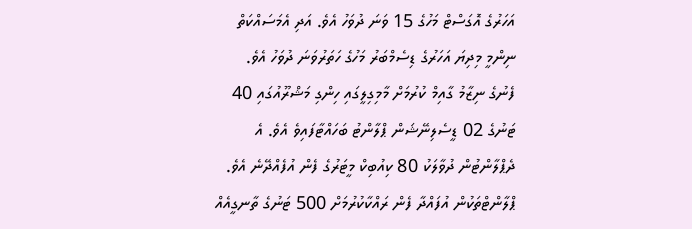އަހަރުގެ އޮގަސްޓް މަހުގެ 15 ވަނަ ދުވަހު އެވެ. އަދި އެމަސައްކަތް ނިންމީ މިދިޔަ އަހަރުގެ ޑިސެމްބަރު މަހުގެ ހަތަރުވަނަ ދުވަހު އެވެ.
ފެނުގެ ނިޒާމު ގާއިމް ކުރުމަށް މާމިގިލީގައި ހިންގި މަޝްރޫއުގައި 40 ޓަނުގެ 02 ޑީސެލިނޭޝަން ޕްލާންޓު ބަހައްޓާފައިވެ އެވެ. އެ ދެޕްލާންޓުން ދުވާލަކު 80 ކިއުބިކް މީޓަރުގެ ފެން އުފެއްދޭނެ އެވެ.
ޕްލާންޓްތަކުން އުފައްދާ ފެން ރައްކާކުރުމަށް 500 ޓަނުގެ ތާނގީއެއް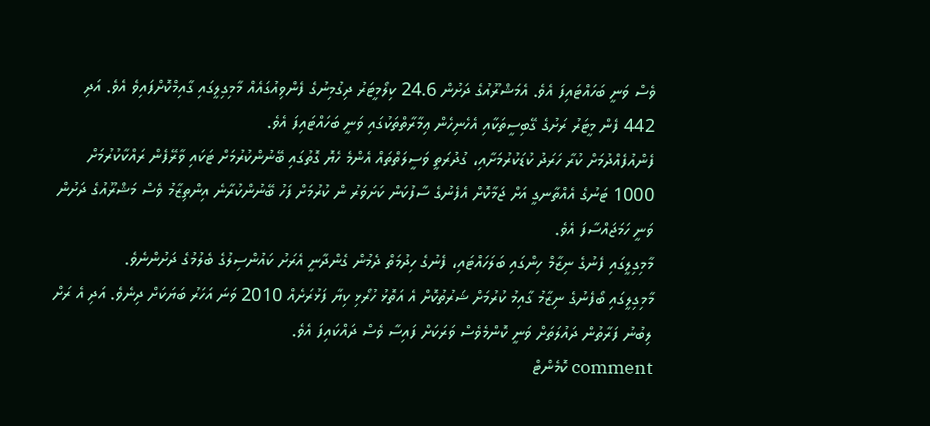ވެސް ވަނީ ބަހައްޓައިފަ އެވެ. އެމަޝްރޫއުގެ ދަށުން 24.6 ކިލޯމީޓަރު ދިގުމިނުގެ ފެންވިއުގައެއް މާމިގިލީގައި ގާއިމްކޮށްފައިވެ އެވެ. އަދި 442 ފެން މީޓަރު ރަށުގެ ގޭބިސީތަކާއި އެހެނިހެން ޢިމާރާތްތަކުގައި ވަނީ ބަހައްޓައިފަ އެވެ.
ފެންއުފެއްދުމަށް ކުރާ ހަރަދު ކުޑަކުރުމަށާއި، ގުދުރަތީ ވަސީލަތްތައް އެންމެ ހެޔޮ ގޮތުގައި ބޭނުންކުރުމަށް ޓަކައި ވާރޭފެން ރައްކާކުރުމަށް 1000 ޓަނުގެ އެއްތާނގީ އަށް ޖަމާކޮށް އެފެނުގެ ސާފުކަން ކަށަވަރު ން ކުރުމަށް ފަހު ބޭނުންކުރާނެ އިންތިޒާމު ވެސް މަޝްރޫއުގެ ދަށުން ވަނީ ހަމަޖައްސާފަ އެވެ.
މާމިގިލީގައި ފެނުގެ ނިޒާމް ހިންގައި ބަލަހައްޓައި، ފެނުގެ ހިދުމަތް ދެމުން ގެންދާނީ އެރަށު ކައުންސިލުގެ ބެލުމުގެ ދަށުންނެވެ.
މާމިގިލީގައި ބޯފެނުގެ ނިޒާމު ގާއިމު ކުރުމަށް ޝަރުތުކޮށް އެ އަތޮޅު ހުރޯޅި ކިޔާ ފަޅުރަށެއް 2010 ވަނަ އަހަރު ބަޔަކަށް ދިނެވެ. އަދި އެ ރަށް ލިބުނު ފަރާތުން ދައުލަތަށް ވަނީ ކޮންމެވެސް ވަރަކަށް ފައިސާ ވެސް ދައްކައިފަ އެވެ.
comment ކޮމެންޓް